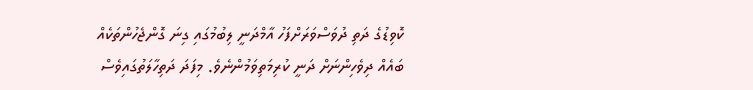ކޮވިޑުގެ ދަތި ދުވަސްވަރަށްފަހު އާމްދަނީ ލިބުމުގައި ގިނަ ގޮންޖެހުންތަކެއް ބައެއް ދިވެހިންނަށް ދަނީ ކުރިމަތިވަމުންނެވެ. މިފަދަ ދަތިހާލަތުގައިވެސް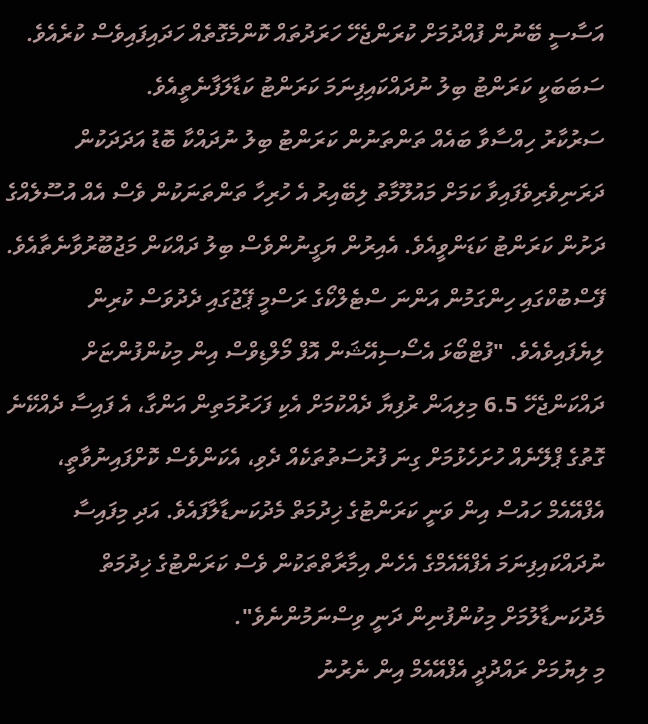އަސާސީ ބޭނުން ފުއްދުމަށް ކުރަންޖެހޭ ހަރަދުތައް ކޮންމެގޮތެއް ހަދައިފައިވެސް ކުރެއެވެ. ސަބަބަކީ ކަރަންޓު ބިލު ނުދައްކައިފިނަމަ ކަރަންޓު ކަޑާލަފާނެތީއެވެ.
ސަރުކާރު ހިއްސާވާ ބައެއް ތަންތަނުން ކަރަންޓު ބިލު ނުދައްކާ ބޮޑު އަދަދަކުން ދަރަނިވެރިވެފައިވާ ކަމަށް މައުލޫމާތު ލިބޭއިރު އެ ހުރިހާ ތަންތަނަކުން ވެސް އެއް އުސޫލެއްގެ ދަށުން ކަރަންޓު ކަޑަންވީއެވެ. އެއިރުން ޔަގީނުންވެސް ބިލު ދައްކަން މަޖުބޫރުވާނެތާއެވެ.
ފޭސްބުކްގައި ހިންގަމުން އަންނަ ސްޓެލްކޯގެ ރަސްމީ ޕޭޖުގައި ދެދުވަސް ކުރިން ލިޔެފައިވެއެވެ. "ފުޓްބޯޅަ އެސޯސިއޭޝަން އޮފް މޯލްޑިވްސް އިން މިކުންފުންޏަށް ދައްކަންޖެހޭ 6.5 މިލިއަން ރުފިޔާ ދެއްކުމަށް އެކި ފަހަރުމަތިން އަންގާ، އެ ފައިސާ ދެއްކޭނެ ގޮތުގެ ޕްލޭނެއް ހުށަހެޅުމަށް ގިނަ ފުރުސަތުތަކެއް ދެވި، އެކަންވެސް ކޮށްފައިނުވާތީ، އެފްއޭއެމް ހައުސް އިން ވަނީ ކަރަންޓުގެ ޚިދުމަތް މެދުކަނޑާލާފައެވެ. އަދި މިފައިސާ ނުދައްކައިފިނަމަ އެފްއޭއެމްގެ އެހެން އިމާރާތްތަކުން ވެސް ކަރަންޓުގެ ޚިދުމަތް މެދުކަނޑާލުމަށް މިކުންފުނިން ދަނީ ވިސްނަމުންނެވެ".
މި ލިޔުމަށް ރައްދުދީ އެފްއޭއެމް އިން ނެރުނު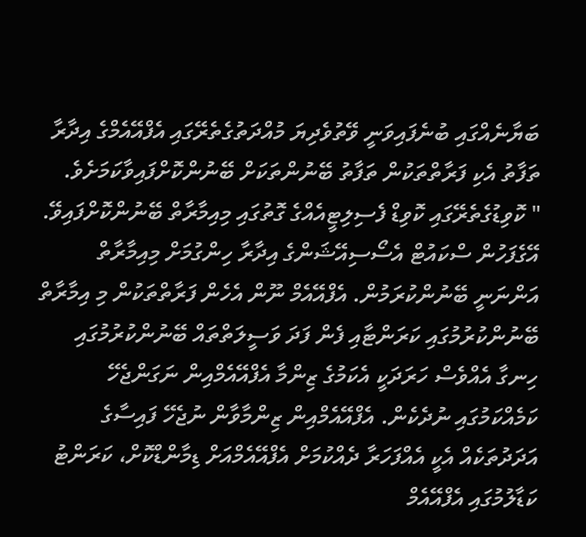ބަޔާނެއްގައި ބުނެފައިވަނީ ވޭތުވެދިޔަ މުއްދަތުގެތެރޭގައި އެފްއޭއެމްގެ އިދާރާ ތަފާތު އެކި ފަރާތްތަކުން ތަފާތު ބޭނުންތަކަށް ބޭނުންކޮށްފައިވާކަމަށެވެ.
" ކޮވިޑުގެތެރޭގައި ކޮވިޑް ފެސިލިޓީއެއްގެ ގޮތުގައި މިއިމާރާތް ބޭނުންކޮށްފައިވޭ. އޭގެފަހުން ސްކައުޓް އެސޯސިއޭޝަންގެ އިދާރާ ހިންގުމަށް މިއިމާރާތް އަންނަނީ ބޭނުންކުރަމުން. އެފްއޭއެމް ނޫން އެހެން ފަރާތްތަކުން މި އިމާރާތް ބޭނުންކުރުމުގައި ކަރަންޓާއި ފެން ފަދަ ވަސީލަތްތައް ބޭނުންކުރުމުގައި ހިނގާ އެއްވެސް ހަރަދަކީ އެކަމުގެ ޒިންމާ އެފްއޭއެމްއިން ނަގަންޖެހޭ ކަމެއްކަމުގައި ނުދެކެން. އެފްއޭއެމްއިން ޒިންމާވާން ނުޖެހޭ ފައިސާގެ އަދަދުތަކެއް އެކީ އެއްފަހަރާ ދެއްކުމަށް އެފްއޭއެމްއަށް ޑިމާންޑްކޮށް، ކަރަންޓު ކަޑާލުމުގައި އެފްއޭއެމް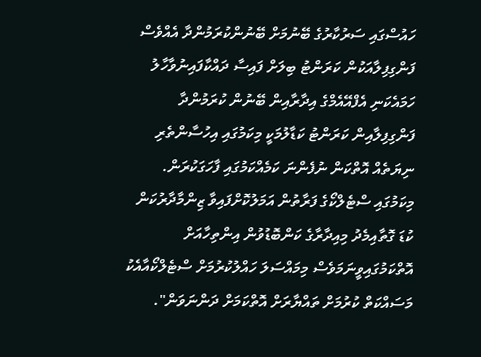ހައުސްގައި ސަރުކާރުގެ ބޭނުމަށް ބޭނުންކުރަމުންދާ އެއްވެސް ފަންގިފިލާއަކުން ކަރަންޓު ބިލަށް ފައިސާ ދައްކާފައިނުވާހާލު ހަމައެކަނި އެފްއޭއެމްގެ އިދާރާއިން ބޭނުން ކުރަމުންދާ ފަންގިފިލާއިން ކަރަންޓު ކަޑާލުމަކީ މިކަމުގައި އިހުސާންތެރި ނިޔަތެއް އޮތްކަން ނުފެންނަ ކަމެއްކަމުގައި ފާހަގަކުރަން. މިކަމުގައި ސްޓެލްކޯގެ ފަރާތުން އަމަލުކޮށްފައިވާ ޒިންމާދާރުކަން ކުޑަ ގޮތާއިމެދު މިއިދާރާގެ ކަންބޮޑުވުން އިންތިހާއަށް އޮތްކަމުގައިވީނަމަވެސް މިމައްސަލަ ހައްލުކުރުމަށް ސްޓެލްކޯއާއެކު މަސައްކަތް ކުރުމަށް ތައްޔާރަށް އޮތްކަމަށް ދަންނަވަން".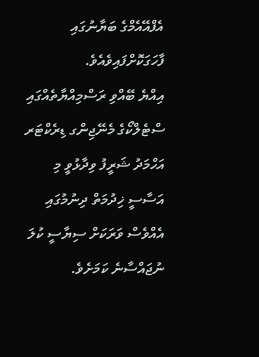އެފްއޭއެމްގެ ބަޔާނުގައި ފާހަގަކޮށްފައިވެއެވެ.
އިއްޔެ ބޭއްވި ރަސްމިއްޔާތެއްގައި ސްޓެލްކޯގެ މެނޭޖިންގ ޑިރެކްޓަރ އަހްމަދު ޝަރީފު ވިދާޅުވީ މި އަސާސީ ޚިދުމަތް ދިނުމުގައި އެއްވެސް ވަރަކަށް ސިޔާސީ ކުލަ ނުޖައްސާނެ ކަމަށެވެ.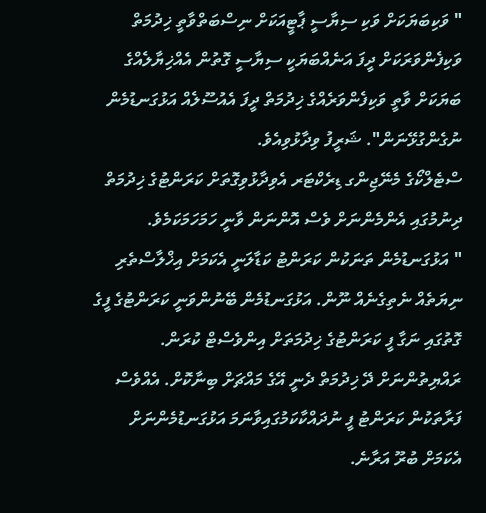" ވަކިބަޔަކަށް ވަކި ސިޔާސީ ޕާޓީއަކަށް ނިސްބަތްވާތީ ޚިދުމަތް ވަކިފެންވަރަކަށް ދީފަ އަނެއްބަޔަކީ ސިޔާސީ ގޮތުން އެއްޚިޔާލެއްގެ ބަޔަކަށް ވާތީ ވަކިފެންވަރެއްގެ ޚިދުމަތް ދީފަ އެއުސޫލެއް އަޅުގަނޑުމެން ނުގެންގުޅޭނަން". ޝަރީފު ވިދާޅުވިއެވެ.
ސްޓެލްކޯގެ މެނޭޖިންގ ޑިރެކްޓަރ އެވިދާޅުވިގޮތަށް ކަރަންޓުގެ ޚިދުމަތް ދިނުމުގައި އެންމެންނަށް ވެސް އޮންނަން ވާނީ ހަމަހަމަކަމެވެ.
" އަޅުގަނޑުމެން ތަނަކުން ކަރަންޓު ކަޑާލަނީ އެކަމަށް އިޚްލާސްތެރި ނިޔަތެއް ނެތިގެނެއް ނޫން. އަޅުގަނޑުމެން ބޭނުންވަނީ ކަރަންޓުގެ ފީގެ ގޮތުގައި ނަގާ ފީ ކަރަންޓުގެ ޚިދުމަތަށް އިންވެސްޓް ކުރަން. ރައްޔިތުންނަށް ދޭ ޚިދުމަތް ދެނީ އޭގެ މައްޗަށް ބިނާކޮށް. އެއްވެސް ފަރާތަކުން ކަރަންޓު ފީ ނުދައްކާކަމުގައިވާނަމަ އަޅުގަނޑުމެންނަށް އެކަމަށް ބުރޫ އަރާނެ.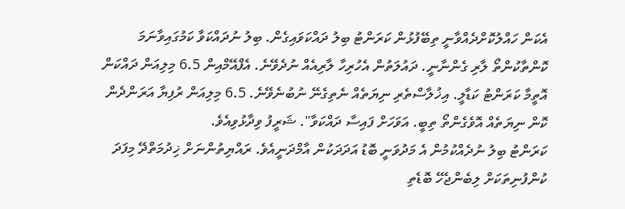އެކަން ހައްލުކޮށްދެއްވާނީ ތިބޭފުޅުން ކަރަންޓު ބިލު ދައްކަވައިގެން. ބިލު ނުދައްކަވާ ކަމުގައިވާނަމަ ކޮންތާކުންތޯ ލާރި ގެންނާނީ. ދައުލަތުން އެހުރިހާ ލާރިއެއް ނުދެވޭނެ. އެފްއޭމްއިން 6.5 މިލިއަން ދައްކަން އޮތީމާ ކަރަންޓު ކަޑާލީ. އިޚުލާސްތެރި ނިޔަތެއް ނެތިގެނޭ ނުބުނެވޭނެ. 6.5 މިލިއަން ރުފިޔާ އަރަންދެން ކޮން ނިޔަތެއް އޮވެގެންތޯ ތިބީ. އަވަހަށް ފައިސާ ދައްކަވާ". ޝަރީފު ވިދާޅުވިއެވެ.
ކަރަންޓު ބިލު ނުދެއްކުމުން އެ މަދުވަނީ ބޮޑު އަދަދަކުން އާމްދަނީއެވެ. ރައްޔިތުންނަށް ޚިދުމަތްދޭ މިފަދަ ކުންފުނިތަކަށް ލިބެންޖެހޭ ބޮޑެތި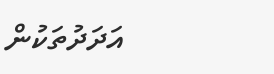އަދަދުތަކުން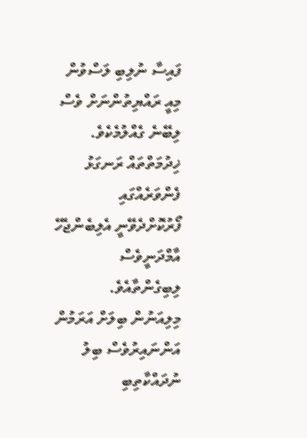ފައިސާ ނުލިބި ލަސްވުން މިއީ ރައްޔިތުންނަށް ވެސް ލިބޭނެ ގެއްލުމެކެވެ. ޚިދުމަތްތައް ރަނގަޅު ފެންވަރެއްގައި ފޯރުކޮށްދެވޭނީ އެލިބެންޖެހޭ އާމްދަނީވެސް ލިބިގެންތާއެވެ.
މިލިއަނުން ބިލަށް އަރަމުން އަންނައިރުވެސް ބިލު ނުދައްކާތިބި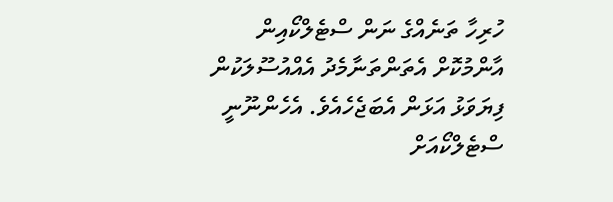ހުރިހާ ތަނެއްގެ ނަން ސްޓެލްކޯއިން އާންމުކޮށް އެތަންތަނާމެދު އެއްއުސޫލަކުން ފިޔަވަޅު އަޅަން އެބަޖެހެއެވެ. އެހެންނޫނީ ސްޓެލްކޯއަށް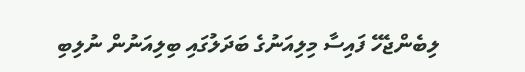ލިބެންޖެހޭ ފައިސާ މިލިއަނުގެ ބަދަލުގައި ބިލިއަނުން ނުލިބި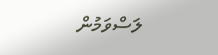ލަސްވަމުން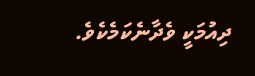ދިއުމަކީ ވެދާނެކަމެކެވެ.